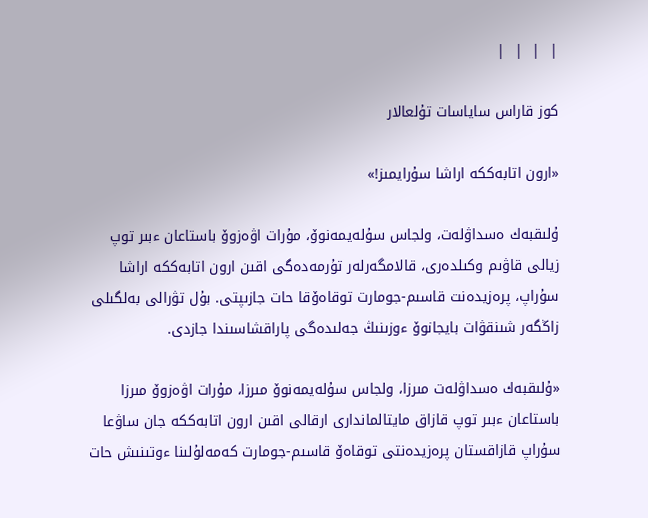|  |  |  |

كوز قاراس ساياسات تۇلعالار

«ارون اتابەككە اراشا سۇرايمىز!»

ۇلىقبەك ەسداۋلەت، ولجاس سۇلەيمەنوۆ، مۇرات اۋەزوۆ باستاعان ءبىر توپ زيالى قاۋىم وكىلدەرى، قالامگەرلەر تۇرمەدەگى اقىن ارون اتابەككە اراشا سۇراپ، پرەزيدەنت قاسىم-جومارت توقاەۆقا حات جازىپتى. بۇل تۋرالى بەلگىلى زاڭگەر شىنقۋات بايجانوۆ ءوزىنىڭ جەلىدەگى پاراقشاسىندا جازدى.

«ۇلىقبەك ەسداۋلەت مىرزا، ولجاس سۇلەيمەنوۆ مىرزا، مۇرات اۋەزوۆ مىرزا باستاعان ءبىر توپ قازاق مايتالماندارى ارقالى اقىن ارون اتابەككە جان ساۋعا سۇراپ قازاقستان پرەزيدەنتى توقاەۆ قاسىم-جومارت كەمەلۇلىنا ءوتىنىش حات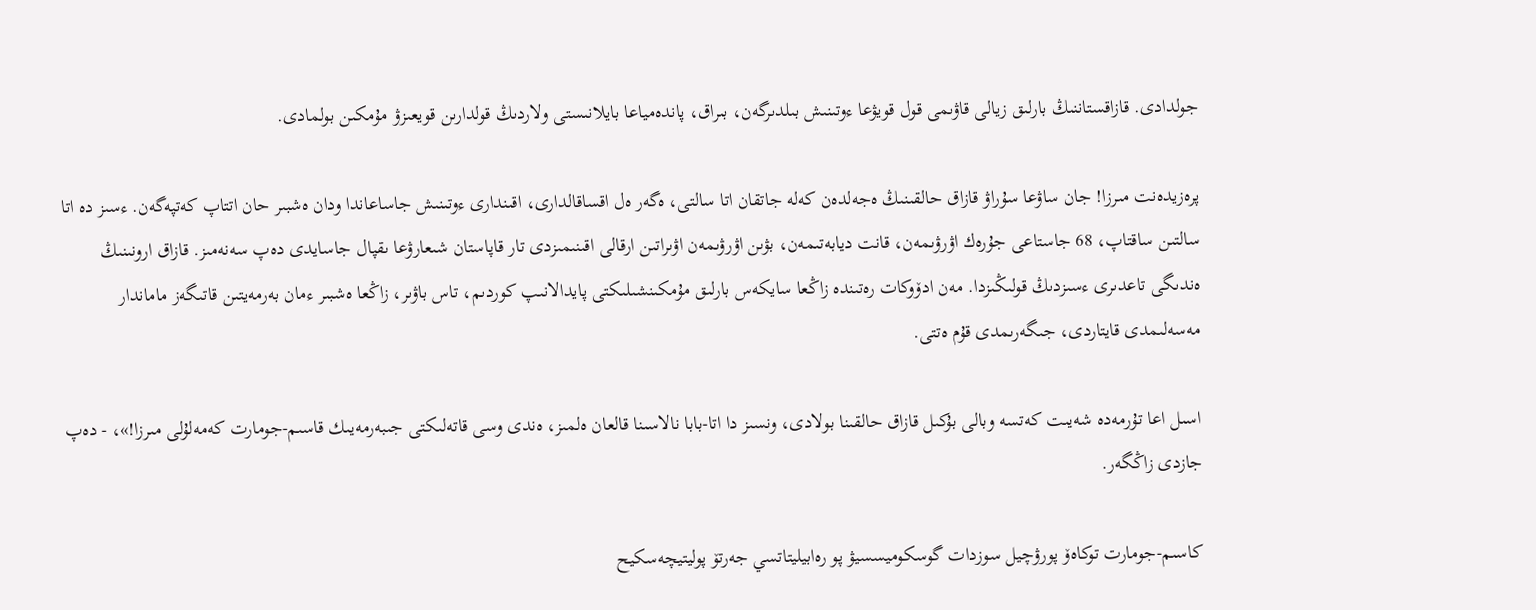جولدادى. قازاقستاننىڭ بارلىق زيالى قاۋىمى قول قويۋعا ءوتىنىش بىلدىرگەن، بىراق، پاندەمياعا بايلانىستى ولاردىڭ قولدارىن قويعىزۋ مۇمكىن بولمادى.

پرەزيدەنت مىرزا! جان ساۋعا سۇراۋ قازاق حالقىنىڭ ەجەلدەن كەلە جاتقان اتا سالتى، ەگەر ەل اقساقالدارى، اقىندارى ءوتىنىش جاساعاندا ودان ەشبىر حان اتتاپ كەتپەگەن. ءسىز دە اتا سالتىن ساقتاپ، 68 جاستاعى جۇرەك اۋرۋىمەن، قانت ديابەتىمەن، بۋىن اۋرۋىمەن اۋىراتىن ارقالى اقىنىمىزدى تار قاپاستان شىعارۋعا ىقپال جاسايدى دەپ سەنەمىز. قازاق ارونىنىڭ ەندىگى تاعدىرى ءسىزدىڭ قولىڭىزدا. مەن ادۆوكات رەتىندە زاڭعا سايكەس بارلىق مۇمكىنشىلىكتى پايدالانىپ كوردىم، تاس باۋىر، زاڭعا ەشبىر ءمان بەرمەيتىن قاتىگەز ماماندار مەسەلىمدى قايتاردى، جىگەرىمدى قۇم ەتتى.

اسىل اعا تۇرمەدە شەيىت كەتسە وبالى بۇكىل قازاق حالقىنا بولادى، ونسىز دا اتا-بابا نالاسىنا قالعان ەلمىز، ەندى وسى قاتەلىكتى جىبەرمەيىك قاسىم-جومارت كەمەلۇلى مىرزا!»، - دەپ جازدى زاڭگەر.

كاسىم-جومارت توكاەۆ پورۋچيل سوزدات گوسكوميسسيۋ پو رەابيليتاتسي جەرتۆ پوليتيچەسكيح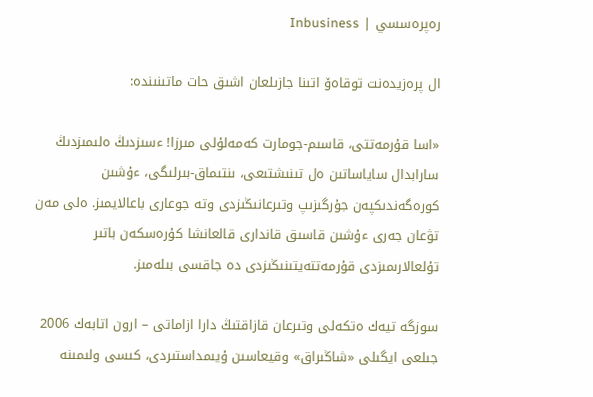رەپرەسسي | Inbusiness

ال پرەزيدەنت توقاەۆ اتىنا جازىلعان اشىق حات ماتىنىندە:

«اسا قۇرمەتتى، قاسىم-جومارت كەمەلۇلى مىرزا! ءسىزدىڭ ەلىمىزدىڭ سارابدال ساياساتىن ەل تىنىشتىعى، ىنتىماق-بىرلىگى، ءۇشىن كورەگەندىكپەن جۇرگىزىپ وتىرعانىڭىزدى وتە جوعارى باعالايمىز. ەلى مەن تۋعان جەرى ءۇشىن قاسىق قاندارى قالعانشا كۇرەسكەن باتىر تۇلعالارىمىزدى قۇرمەتتەيتىنىڭىزدى دە جاقسى بىلەمىز.

سوزگە تيەك ەتكەلى وتىرعان قازاقتىڭ دارا ازاماتى – ارون اتابەك 2006 جىلعى ايگىلى «شاڭىراق» وقيعاسىن ۇيىمداستىردى، كىسى ولىمىنە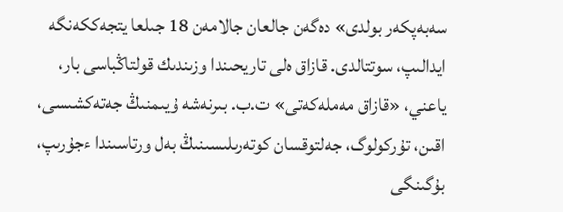سەبەپكەر بولدى» دەگەن جالعان جالامەن 18 جىلعا يتجەككەنگە ايدالىپ، سوتتالدى. قازاق ەلى تاريحىندا وزىندىك قولتاڭباسى بار، ياعني، «قازاق مەملەكەتى» ت.ب. بىرنەشە ۇيىمنىڭ جەتەكشىسى، اقىن، تۇركولوگ، جەلتوقسان كوتەرىلىسىنىڭ بەل ورتاسىندا ءجۇرىپ، بۇگىنگى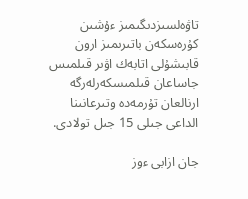تاۋەلسىزدىگىمىز ءۇشىن كۇرەسكەن باتىرىمىز ارون قابىشۇلى اتابەك اۋىر قىلمىس جاساعان قىلمىسكەرلەرگە ارنالعان تۇرمەدە وتىرعانىنا الداعى جىلى 15 جىل تولادى.

جان ازابى ءوز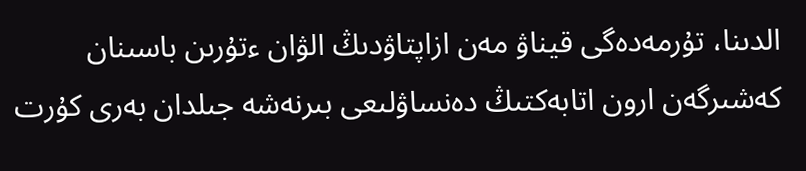الدىنا، تۇرمەدەگى قيناۋ مەن ازاپتاۋدىڭ الۋان ءتۇرىن باسىنان كەشىرگەن ارون اتابەكتىڭ دەنساۋلىعى بىرنەشە جىلدان بەرى كۇرت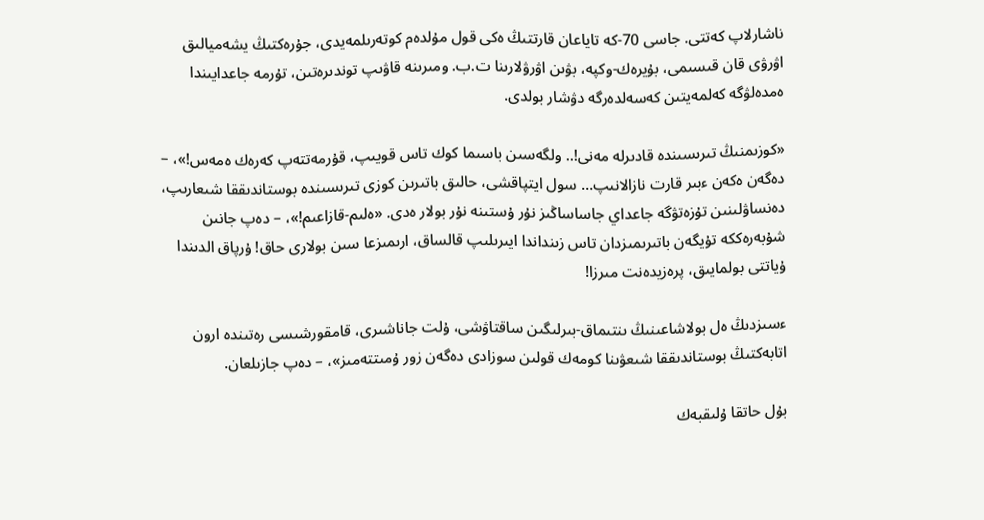ناشارلاپ كەتتى. جاسى 70-كە تاياعان قارتتىڭ ەكى قول مۇلدەم كوتەرىلمەيدى، جۇرەكتىڭ يشەميالىق اۋرۋى قان قىسىمى، بۇيرەك-وكپە، بۋىن اۋرۋلارىنا ت.ب. ومىرىنە قاۋىپ توندىرەتىن، تۇرمە جاعدايىندا ەمدەلۋگە كەلمەيتىن كەسەلدەرگە دۋشار بولدى.

«كوزىمنىڭ تىرىسىندە قادىرلە مەنى!.. ولگەسىن باسىما كوك تاس قويىپ، قۇرمەتتەپ كەرەك ەمەس!»، – دەگەن ەكەن ءبىر قارت نازالانىپ… سول ايتپاقشى، حالىق باتىرىن كوزى تىرىسىندە بوستاندىققا شىعارىپ، دەنساۋلىنىن تۇزەتۋگە جاعداي جاساساڭىز نۇر ۇستىنە نۇر بولار ەدى. «ەلىم-قازاعىم!»، – دەپ جانىن شۇبەرەككە تۇيگەن باتىرىمىزدان تاس زىنداندا ايىرىلىپ قالساق، ارىمىزعا سىن بولارى حاق! ۇرپاق الدىندا ۇياتتى بولمايىق، پرەزيدەنت مىرزا!

ءسىزدىڭ ەل بولاشاعىنىڭ ىنتىماق-بىرلىگىن ساقتاۋشى، ۇلت جاناشىرى، قامقورشىسى رەتىندە ارون اتابەكتىڭ بوستاندىققا شىعۋىنا كومەك قولىن سوزادى دەگەن زور ۇمىتتەمىز»، – دەپ جازىلعان.

بۇل حاتقا ۇلىقبەك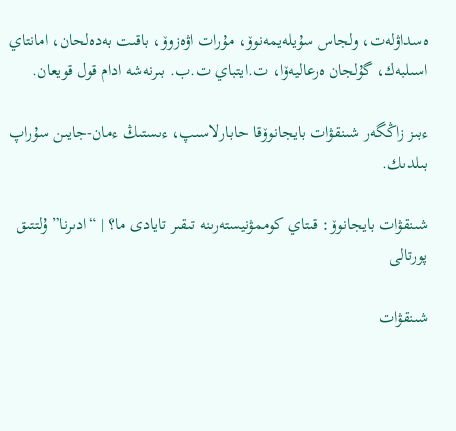ەسداۋلەت، ولجاس سۇيلەيمەنوۆ، مۇرات اۋەزوۆ، باقىت بەدەلحان، امانتاي اسىلبەك، گۇلجان ەرعاليەۆا، ت.ايتباي ت.ب. بىرنەشە ادام قول قويعان.

ءبىز زاڭگەر شىنقۋات بايجانوۆقا حابارلاسىپ، ءىستىڭ ءمان-جايىن سۇراپ بىلدىك.

شىنقۋات بايجانوۆ: قىتاي كوممۋنيستەرىنە تىقىر تايادى ما؟ | “ادىرنا” ۇلتتىق پورتالى

شىنقۋات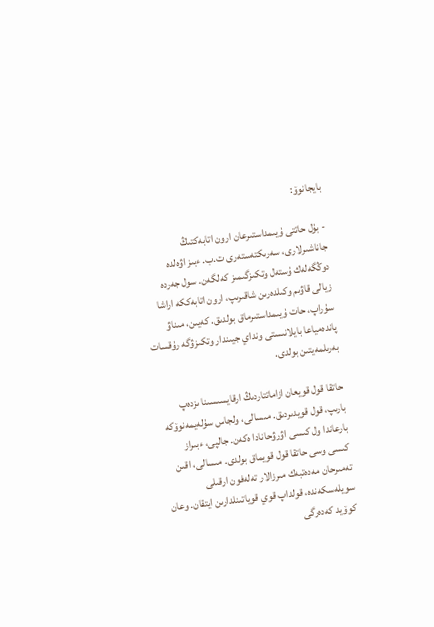بايجانوۆ:

- بۇل حاتتى ۇيىمداستىرعان ارون اتابەكتىڭ جاناشىرلارى، سەرىكتەستەرى ت.ب. ءبىز اۋەلدە دوڭگەلەك ۇستەل وتكىزگىمىز كەلگەن. سول جەردە زيالى قاۋىم وكىلدەرىن شاقىرىپ، ارون اتابەككە اراشا سۇراپ، حات ۇيىمداستىرماق بولدىق. كەيىن، مىناۋ پاندەمياعا بايلانىستى ونداي جيىندار وتكىزۋگە رۇقسات بەرىلمەيتىن بولدى.

حاتقا قول قويعان ازاماتتاردىڭ ارقايسىسىنا ىزدەپ بارىپ، قول قويدىردىق. مىسالى، ولجاس سۇلەيمەنوۆكە بارعاندا ول كىسى اۋرۋحانادا ەكەن. جالپى، ءبىراز كىسى وسى حاتقا قول قويماق بولدى. مىسالى، اقىن تەمىرحان مەدەتبەك مىرزالار تەلەفون ارقىلى سويلەسكەندە، قولداپ قوي قوياتىنلدارىن ايتقان. وعان كوۆيد كەدەرگى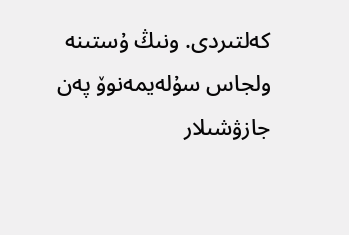كەلتىردى. ونىڭ ۇستىنە ولجاس سۇلەيمەنوۆ پەن جازۋشىلار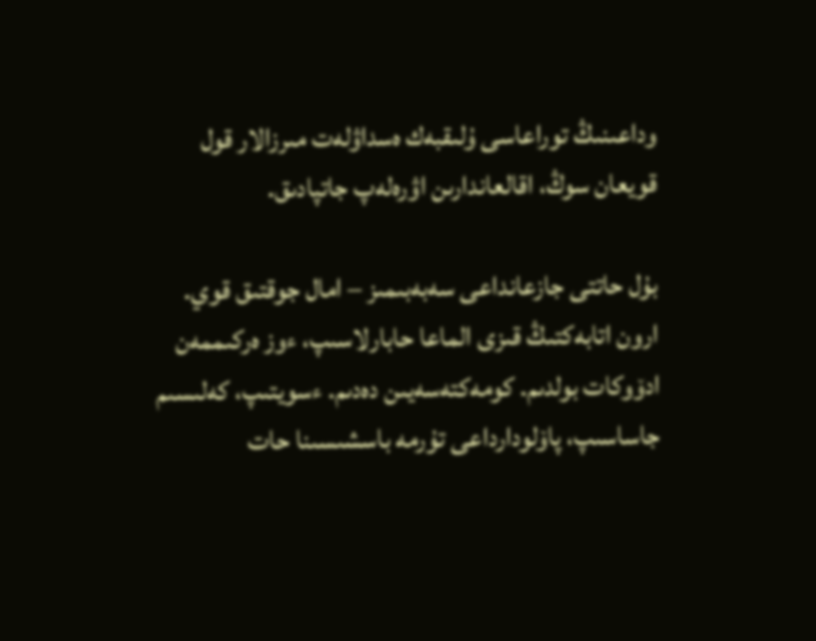وداعىنىڭ توراعاسى ۇلىقبەك ەسداۋلەت مىرزالار قول قويعان سوڭ، اقالعاندارىن اۋرەلەپ جاتپادىق.

بۇل حاتتى جازعانداعى سەبەبىمىز – امال جوقتىق قوي. ارون اتابەكتىڭ قىزى الماعا حابارلاسىپ، ءوز ەركىممەن ادۆوكات بولدىم. كومەكتەسەيىن دەدىم. ءسويتىپ، كەلىسىم جاساسىپ، پاۆلودارداعى تۇرمە باسشىسىنا حات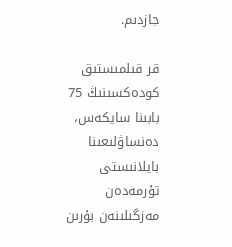جازدىم.

قر قىلمىستىق كودەكسىنىڭ 75 بابىنا سايكەس، دەنساۋلىعىنا بايلانىستى تۇرمەدەن مەزگىلىنەن بۇرىن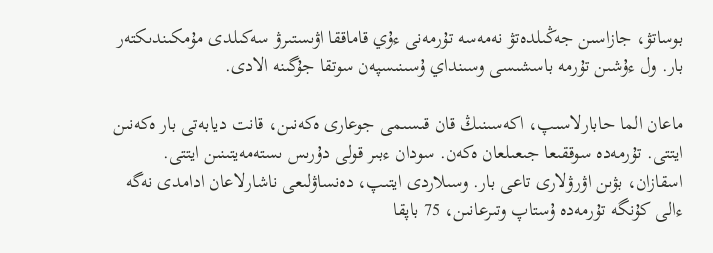بوساتۋ، جازاسىن جەڭىلدەتۋ نەمەسە تۇرمەنى ءۇي قاماققا اۋىستىرۋ سەكىلدى مۇمكىندىكتەر بار. ول ءۇشىن تۇرمە باسشىسى وسىنداي ۇسىنىسپەن سوتقا جۇگىنە الادى.

ماعان الما حابارلاسىپ، اكەسىنىڭ قان قىسىمى جوعارى ەكەنىن، قانت ديابەتى بار ەكەنىن ايتتى. تۇرمەدە سوققىعا جىعىلعان ەكەن. سودان ءبىر قولى دۇرىس ىستەمەيتىنىن ايتتى. اسقازان، بۋىن اۋرۋلارى تاعى بار. وسىلاردى ايتىپ، دەنساۋلىعى ناشارلاعان ادامدى نەگە ءالى كۇنگە تۇرمەدە ۇستاپ وتىرعانىن، 75 باپقا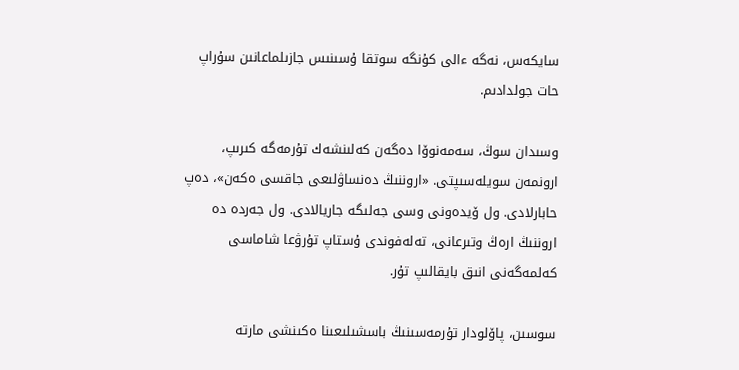سايكەس، نەگە ءالى كۇنگە سوتقا ۇسىنىس جازىلماعانىن سۇراپ حات جولدادىم.

وسىدان سوڭ، سەمەنوۆا دەگەن كەلىنشەك تۇرمەگە كىرىپ، ارونمەن سويلەسىپتى. «اروننىڭ دەنساۋلىعى جاقسى ەكەن»، دەپ حابارلادى. ول ۆيدەونى وسى جەلىگە جاريالادى. ول جەردە دە اروننىڭ ارەڭ وتىرعانى، تەلەفوندى ۇستاپ تۇرۋعا شاماسى كەلمەگەنى انىق بايقالىپ تۇر.

سوسىن، پاۆلودار تۇرمەسىنىڭ باسشىلىعىنا ەكىنشى مارتە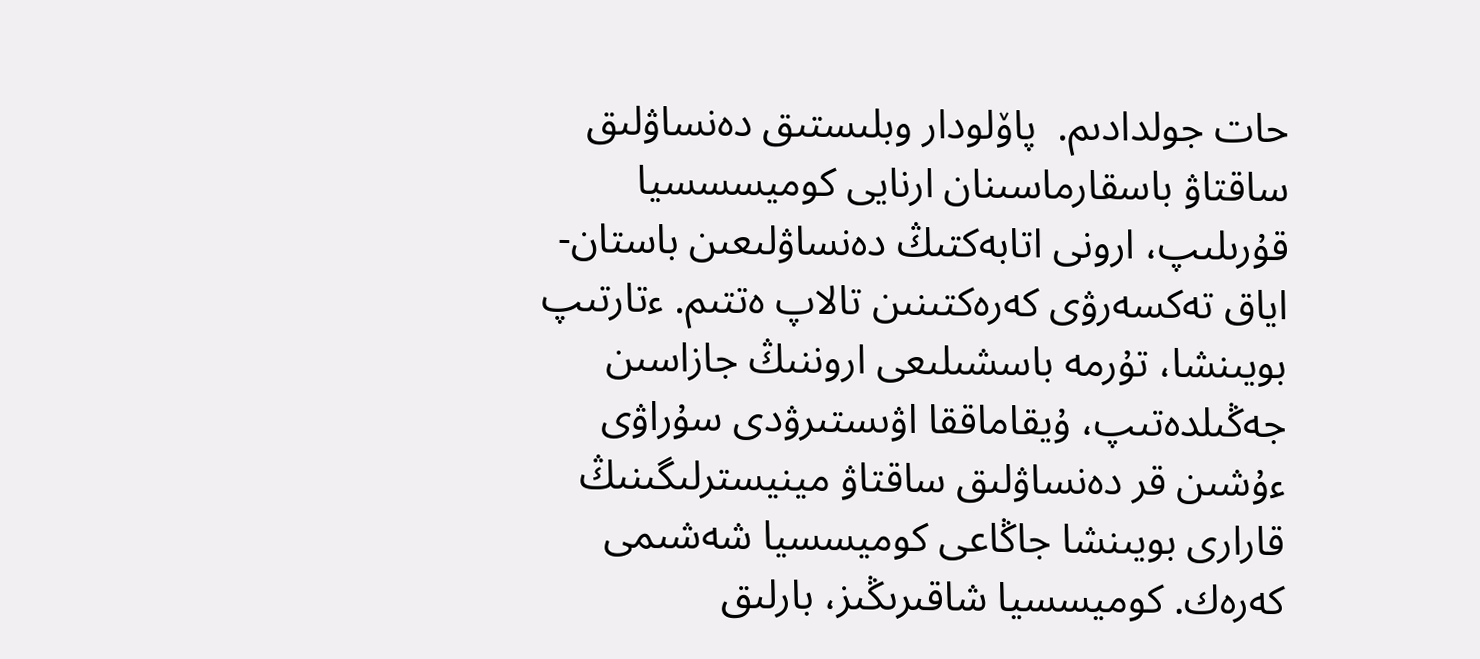حات جولدادىم.  پاۆلودار وبلىستىق دەنساۋلىق ساقتاۋ باسقارماسىنان ارنايى كوميسسسيا قۇرىلىپ، ارونى اتابەكتىڭ دەنساۋلىعىن باستان-اياق تەكسەرۋى كەرەكتىنىن تالاپ ەتتىم. ءتارتىپ بويىنشا، تۇرمە باسشىلىعى اروننىڭ جازاسىن جەڭىلدەتىپ، ۇيقاماققا اۋىستىرۋدى سۇراۋى ءۇشىن قر دەنساۋلىق ساقتاۋ مينيسترلىگىنىڭ قارارى بويىنشا جاڭاعى كوميسسيا شەشىمى كەرەك. كوميسسيا شاقىرىڭىز، بارلىق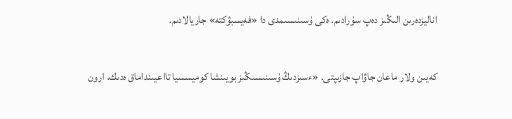اناليزدەرىن الىڭىز دەپ سۇرادىم. ەكى ۇسىنىسىمدى دا «فەيسبۋكتە» جاريالادىم.

كەيىن ولار ماعان جاۋاپ جازىپتى. «ءسىزدىڭ ۇسىنىسىڭىز بويىنشا كوميسسيا تااعيىنداماق ەدىك، ارون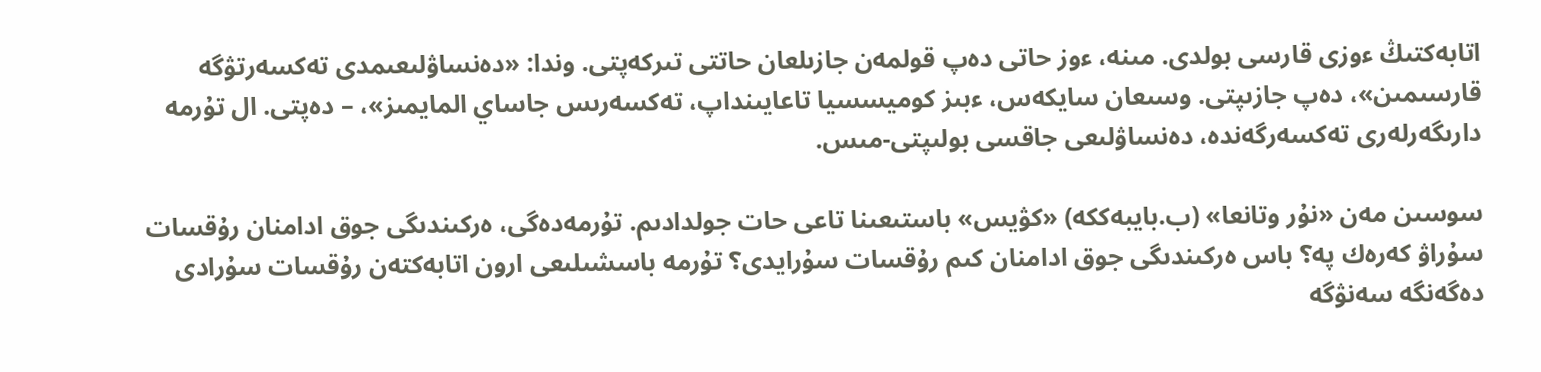اتابەكتىڭ ءوزى قارسى بولدى. مىنە، ءوز حاتى دەپ قولمەن جازىلعان حاتتى تىركەپتى. وندا: «دەنساۋلىعىمدى تەكسەرتۋگە قارسىمىن»، دەپ جازىپتى. وسىعان سايكەس، ءبىز كوميسسيا تاعايىنداپ، تەكسەرىس جاساي المايمىز»، – دەپتى. ال تۇرمە دارىگەرلەرى تەكسەرگەندە، دەنساۋلىعى جاقسى بولىپتى-مىس.

سوسىن مەن «نۇر وتانعا» (ب.بايبەككە) «كۋيس» باستىعىنا تاعى حات جولدادىم. تۇرمەدەگى، ەركىندىگى جوق ادامنان رۇقسات سۇراۋ كەرەك پە؟ باس ەركىندىگى جوق ادامنان كىم رۇقسات سۇرايدى؟ تۇرمە باسشىلىعى ارون اتابەكتەن رۇقسات سۇرادى دەگەنگە سەنۋگە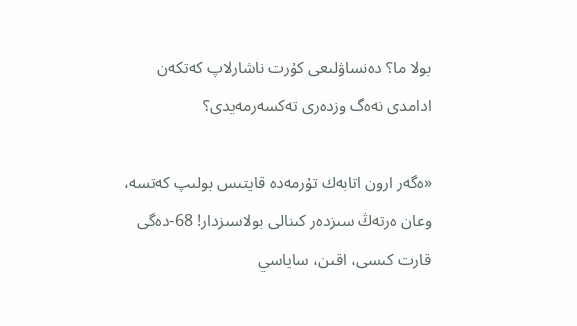بولا ما؟ دەنساۋلىعى كۇرت ناشارلاپ كەتكەن ادامدى نەەگ وزدەرى تەكسەرمەيدى؟

«ەگەر ارون اتابەك تۇرمەدە قايتىس بولىپ كەتسە، وعان ەرتەڭ سىزدەر كىنالى بولاسىزدار! 68-دەگى قارت كىسى، اقىن، ساياسي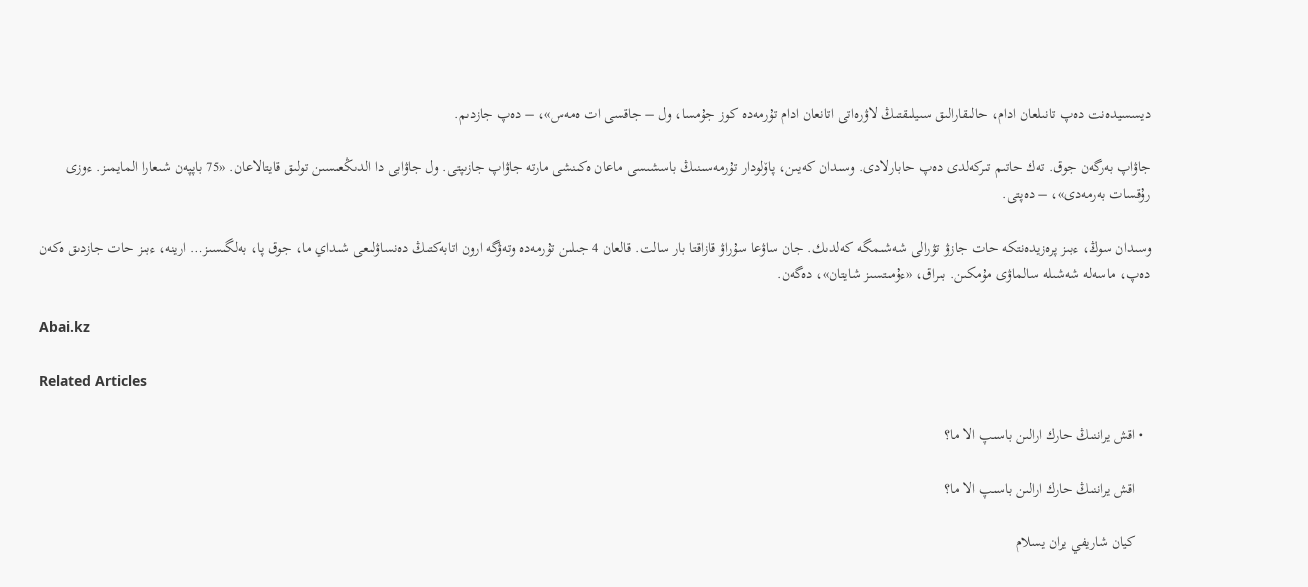ديسسيدەنت دەپ تانىلعان ادام، حالىقارالىق سىيلىقتىڭ لاۋرەاتى اتانعان ادام تۇرمەدە كوز جۇمسا، ول – جاقسى ات ەمەس»، – دەپ جازدىم.

جاۋاپ بەرگەن جوق. تەك حاتىم تىركەلدى دەپ حابارلادى. وسىدان كەيىن، پاۆلودار تۇرمەسىنىڭ باسشىسى ماعان ەكىنشى مارتە جاۋاپ جازىپتى. ول جاۋابى دا الدىڭعىسىن تولىق قايتالاعان. «75 باپپەن شىعارا المايمىز. ءوزى رۇقسات بەرمەدى»، – دەپتى.

وسىدان سوڭ، ءبىز پرەزيدەنتكە حات جازۋ تۋرالى شەشىمگە كەلدىك. جان ساۋعا سۇراۋ قازاقتا بار سالت. قالعان 4 جىلىن تۇرمەدە وتەۋگە ارون اتابەكتىڭ دەنساۋلىعى شىداي ما، جوق پا، بەلگىسىز… ارينە، ءبىز حات جازدىق ەكەن دەپ، ماسەلە شەشىلە سالماۋى مۇمكىن. بىراق، «ءۇمىتسىز شايتان»، دەگەن.

Abai.kz

Related Articles

  • اقش يراننىڭ حارك ارالىن باسىپ الا ما؟

    اقش يراننىڭ حارك ارالىن باسىپ الا ما؟

    كيان شاريفي يران يسلام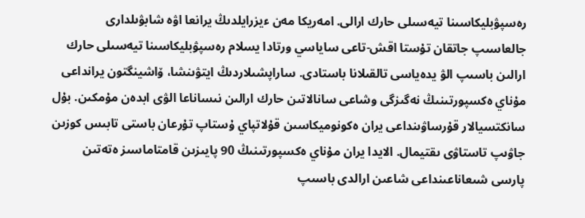رەسپۋبليكاسىنا تيەسىلى حارك ارالى. امەريكا مەن ءيزرايلدىڭ يرانعا اۋە شابۋىلدارى جالعاسىپ جاتقان تۇستا اقش-تاعى ساياسي ورتادا يسلام رەسپۋبليكاسىنا تيەسىلى حارك ارالىن باسىپ الۋ يدەياسى تالقىلانا باستادى. ساراپشىلاردىڭ ايتۋىنشا، ۆاشينگتون يرانداعى مۇناي ەكسپورتىنىڭ نەگىزگى وشاعى سانالاتىن حارك ارالىن نىساناعا الۋى ابدەن مۇمكىن. بۇل سانكتسيالار قۇرساۋىنداعى يران ەكونوميكاسىن قۇلاتپاي ۇستاپ تۇرعان باستى تابىس كوزىن جاۋىپ تاستاۋى ىقتيمال. الايدا يران مۇناي ەكسپورتىنىڭ 90 پايىزىن قامتاماسىز ەتەتىن پارسى شىعاناعىنداعى شاعىن ارالدى باسىپ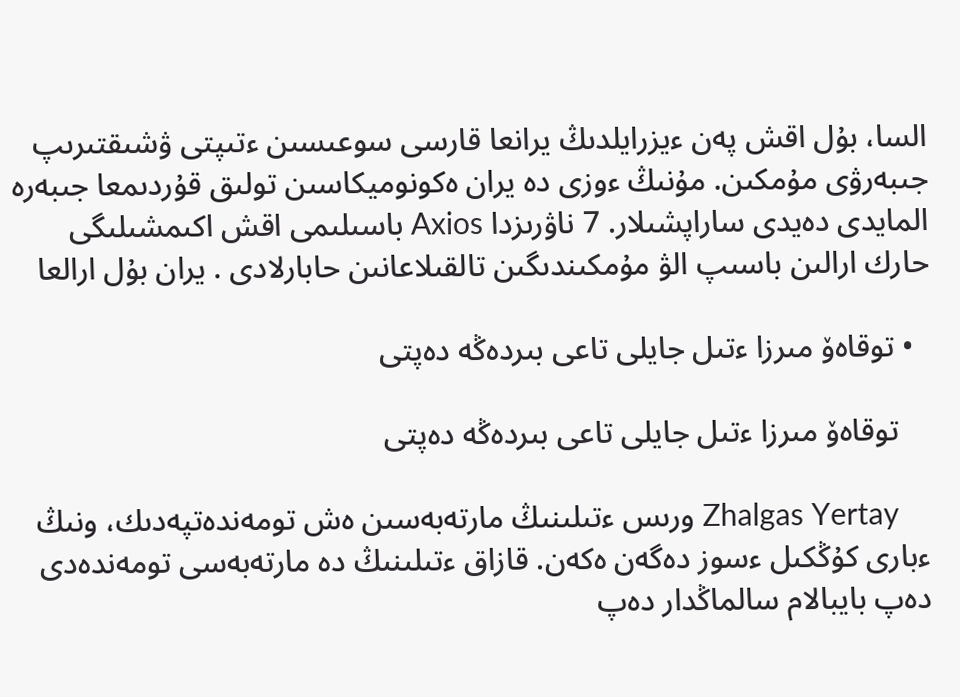السا، بۇل اقش پەن ءيزرايلدىڭ يرانعا قارسى سوعىسىن ءتىپتى ۋشىقتىرىپ جىبەرۋى مۇمكىن. مۇنىڭ ءوزى دە يران ەكونوميكاسىن تولىق قۇردىمعا جىبەرە المايدى دەيدى ساراپشىلار. 7 ناۋرىزدا Axios باسىلىمى اقش اكىمشىلىگى حارك ارالىن باسىپ الۋ مۇمكىندىگىن تالقىلاعانىن حابارلادى . يران بۇل ارالعا

  • توقاەۆ مىرزا ءتىل جايلى تاعى بىردەڭە دەپتى

    توقاەۆ مىرزا ءتىل جايلى تاعى بىردەڭە دەپتى

    Zhalgas Yertay ورىس ءتىلىنىڭ مارتەبەسىن ەش تومەندەتپەدىك، ونىڭ ءبارى كۇڭكىل ءسوز دەگەن ەكەن. قازاق ءتىلىنىڭ دە مارتەبەسى تومەندەدى دەپ بايبالام سالماڭدار دەپ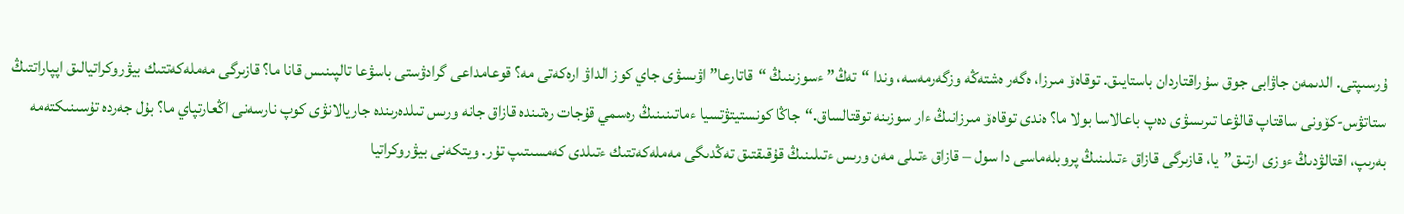ۇرسىپتى. الدىمەن جاۋابى جوق سۇراقتاردان باستايىق. توقاەۆ مىرزا، ەگەر ەشتەڭە وزگەرمەسە، وندا “تەڭ” ءسوزىنىڭ “قاتارعا” اۋىسۋى جاي كوز الداۋ ارەكەتى مە؟ قوعامداعى گرادۋستى باسۋعا تالپىنىس قانا ما؟ قازىرگى مەملەكەتتىك بيۋروكراتيالىق اپپاراتتىڭ ستاتۋس-كۆونى ساقتاپ قالۋعا تىرىسۋى دەپ باعالاسا بولا ما؟ ەندى توقاەۆ مىرزانىڭ ءار سوزىنە توقتالساق.“جاڭا كونستيتۋتسيا ءماتىنىنىڭ رەسمي قۇجات رەتىندە قازاق جانە ورىس تىلدەرىندە جاريالانۋى كوپ نارسەنى اڭعارتپاي ما؟ بۇل جەردە تۇسىنىكتەمە بەرىپ، اقتالۋدىڭ ءوزى ارتىق”يا، قازىرگى قازاق ءتىلىنىڭ پروبلەماسى دا سول – قازاق ءتىلى مەن ورىس ءتىلىنىڭ قۇقىقتىق تەڭدىگى مەملەكەتتىك ءتىلدى كەمسىتىپ تۇر. ويتكەنى بيۋروكراتيا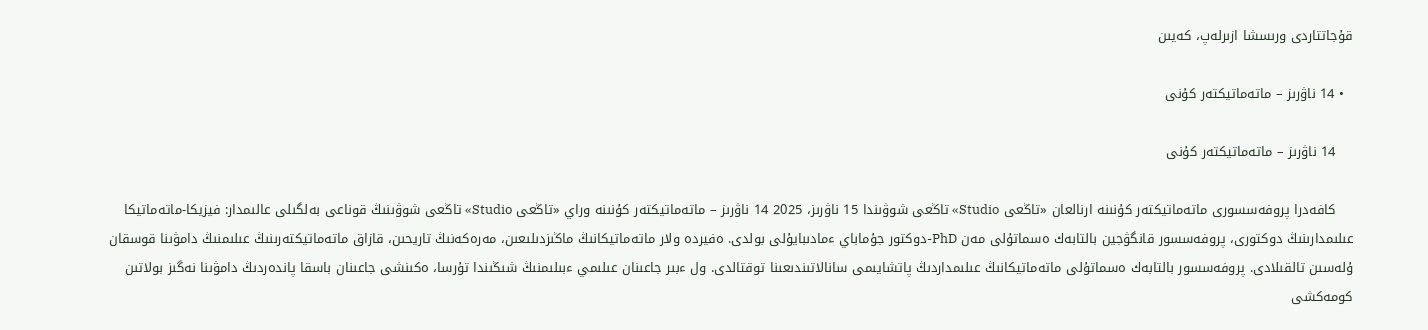قۇجاتتاردى ورىسشا ازىرلەپ، كەيىن

  • 14 ناۋرىز – ماتەماتيكتەر كۇنى

    14 ناۋرىز – ماتەماتيكتەر كۇنى

    كافەدرا پروفەسسورى ماتەماتيكتەر كۇنىنە ارنالعان «تاڭعى Studio» تاڭعى شوۋىندا 15 ناۋرىز، 2025 14 ناۋرىز – ماتەماتيكتەر كۇنىنە وراي «تاڭعى Studio» تاڭعى شوۋىنىڭ قوناعى بەلگىلى عالىمدار: فيزيكا-ماتەماتيكا عىلىمدارىنىڭ دوكتورى، پروفەسسور قانگۋجين بالتابەك ەسماتۇلى مەن PhD-دوكتور جۇماباي ءمادىبايۇلى بولدى. ەفيردە ولار ماتەماتيكانىڭ ماڭىزدىلىعىن، مەرەكەنىڭ تاريحىن، قازاق ماتەماتيكتەرىنىڭ عىلىمنىڭ دامۋىنا قوسقان ۇلەسىن تالقىلادى. پروفەسسور بالتابەك ەسماتۇلى ماتەماتيكانىڭ عىلىمداردىڭ پاتشايىمى سانالاتىندىعىنا توقتالدى. ول ءبىر جاعىنان عىلىمي ءبىلىمنىڭ شىڭىندا تۇرسا، ەكىنشى جاعىنان باسقا پاندەردىڭ دامۋىنا نەگىز بولاتىن كومەكشى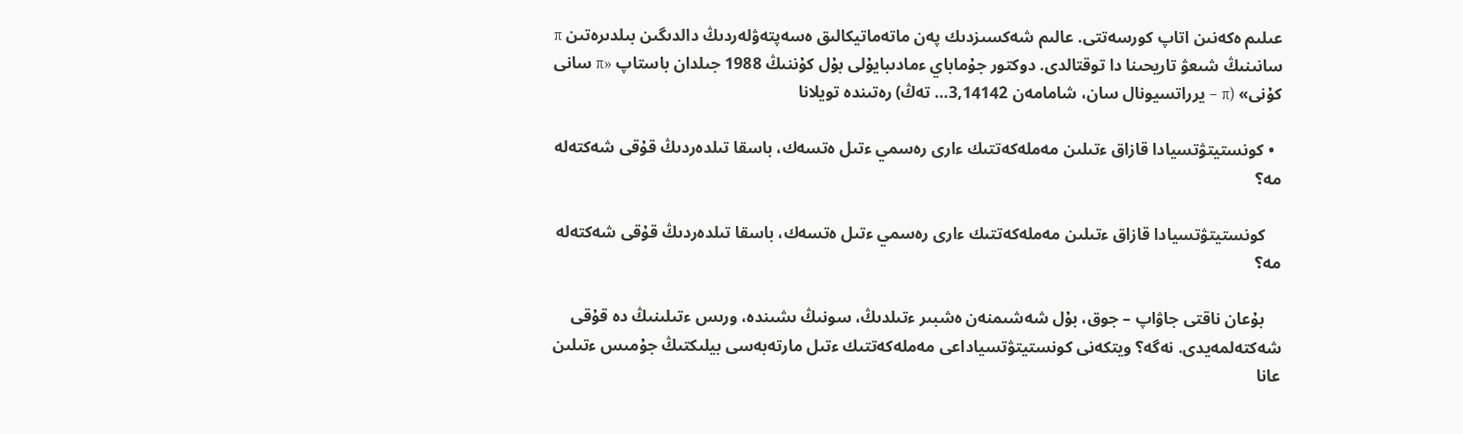عىلىم ەكەنىن اتاپ كورسەتتى. عالىم شەكسىزدىك پەن ماتەماتيكالىق ەسەپتەۋلەردىڭ دالدىگىن بىلدىرەتىن π سانىنىڭ شىعۋ تاريحىنا دا توقتالدى. دوكتور جۇماباي ءمادىبايۇلى بۇل كۇننىڭ 1988 جىلدان باستاپ «π سانى كۇنى» (π – يرراتسيونال سان، شامامەن 3,14142… تەڭ) رەتىندە تويلانا

  • كونستيتۋتسيادا قازاق ءتىلىن مەملەكەتتىك ءارى رەسمي ءتىل ەتسەك، باسقا تىلدەردىڭ قۇقى شەكتەلە مە؟

    كونستيتۋتسيادا قازاق ءتىلىن مەملەكەتتىك ءارى رەسمي ءتىل ەتسەك، باسقا تىلدەردىڭ قۇقى شەكتەلە مە؟

    بۇعان ناقتى جاۋاپ – جوق، بۇل شەشىمنەن ەشبىر ءتىلدىڭ، سونىڭ ىشىندە، ورىس ءتىلىنىڭ دە قۇقى شەكتەلمەيدى. نەگە؟ ويتكەنى كونستيتۋتسياداعى مەملەكەتتىك ءتىل مارتەبەسى بيلىكتىڭ جۇمىس ءتىلىن عانا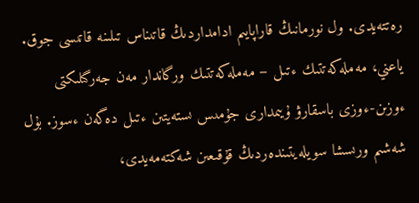رەتتەيدى. ول نورمانىڭ قاراپايىم ادامداردىڭ قاتىناس تىلىنە قاتىسى جوق. ياعني، مەملەكەتتىك ءتىل – مەملەكەتتىك ورگاندار مەن جەرگىلىكتى ءوزىن-ءوزى باسقارۋ ۇيىمدارى جۇمىس ىستەيتىن ءتىل دەگەن ءسوز. بۇل شەشىم ورىسشا سويلەيتىندەردىڭ قۇقىعىن شەكتەمەيدى،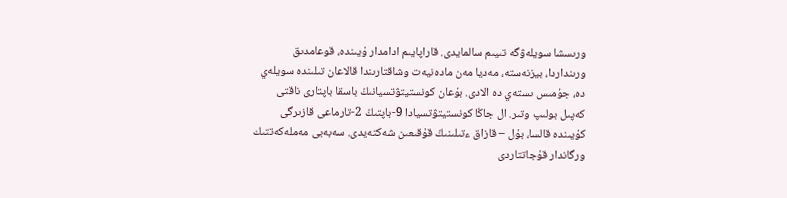ورىسشا سويلەۋگە تىيىم سالمايدى. قاراپايىم ادامدار ۇيىندە، قوعامدىق ورىنداردا، بيزنەستە، مەديا مەن مادەنيەت وشاقتارىندا قالاعان تىلىندە سويلەي دە، جۇمىس ىستەي دە الادى. بۇعان كونستيتۋتسيانىڭ باسقا باپتارى ناقتى كەپىل بولىپ وتىر. ال جاڭا كونستيتۋتسيادا 9-باپتىڭ 2-تارماعى قازىرگى كۇيىندە قالسا، بۇل – قازاق ءتىلىنىڭ قۇقىعىن شەكتەيدى. سەبەبى مەملەكەتتىك ورگاندار قۇجاتتاردى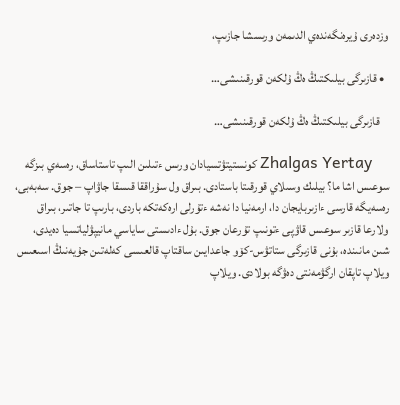وزدەرى ۇيرەنگەندەي الدىمەن ورىسشا جازىپ،

  • قازىرگى بيلىكتىڭ ەڭ ۇلكەن قورقىنىشى…

    قازىرگى بيلىكتىڭ ەڭ ۇلكەن قورقىنىشى…

    Zhalgas Yertay كونستيتۋتسيادان ورىس ءتىلىن الىپ تاستاساق، رەسەي بىزگە سوعىس اشا ما؟ بيلىك وسىلاي قورقىتا باستادى. بىراق ول سۇراققا قىسقا جاۋاپ – جوق. سەبەبى، رەسەيگە قارسى ءازىربايجان دا، ارمەنيا دا نەشە ءتۇرلى ارەكەتكە باردى، بارىپ تا جاتىر، بىراق ولارعا قازىر سوعىس قاۋپى ءتونىپ تۇرعان جوق. بۇل ءادىستى ساياسي مانيپۋلياتسيا دەيدى، شىن مانىندە، بۇنى قازىرگى ستاتۋس-كۆو جاعدايىن ساقتاپ قالعىسى كەلەتىن جۇيەنىڭ اسىعىس ويلاپ تاپقان ارگۋمەنتى دەۋگە بولادى. ويلاپ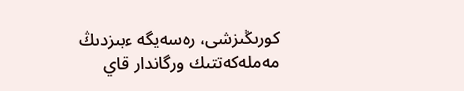كورىڭىزشى، رەسەيگە ءبىزدىڭ مەملەكەتتىك ورگاندار قاي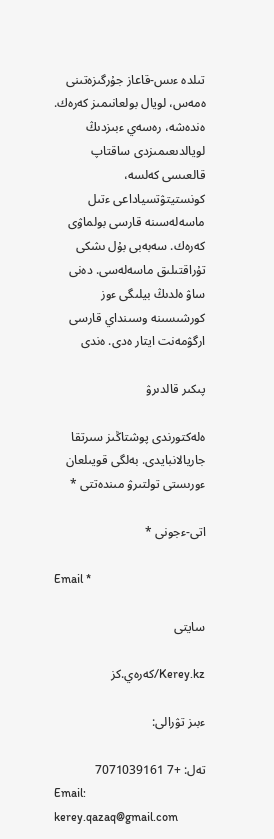تىلدە ءىس-قاعاز جۇرگىزەتىنى ەمەس، لويال بولعانىمىز كەرەك. ەندەشە، رەسەي ءبىزدىڭ لويالدىعىمىزدى ساقتاپ قالعىسى كەلسە، كونستيتۋتسياداعى ءتىل ماسەلەسىنە قارسى بولماۋى كەرەك. سەبەبى بۇل ىشكى تۇراقتىلىق ماسەلەسى. دەنى ساۋ ەلدىڭ بيلىگى ءوز كورشىسىنە وسىنداي قارسى ارگۋمەنت ايتار ەدى. ەندى

پىكىر قالدىرۋ

ەلەكتورندى پوشتاڭىز سىرتقا جاريالانبايدى. بەلگى قويىلعان ءورىستى تولتىرۋ مىندەتتى *

اتى-ءجونى *

Email *

سايتى

Kerey.kz/كەرەي.كز

ءبىز تۋرالى:

تەل: +7 7071039161
Email: kerey.qazaq@gmail.com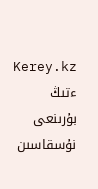Kerey.kz ءتىڭ بۇرىنعى نۇسقاسىن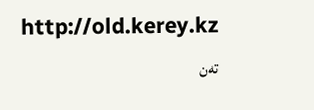http://old.kerey.kz تەن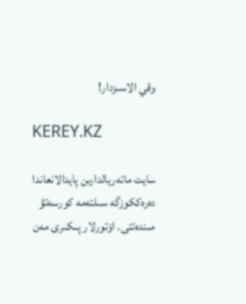وقي الاسىزدار!

KEREY.KZ

سايت ماتەريالدارىن پايدالانعاندا دەرەككوزگە سىلتەمە كورسەتۋ مىندەتتى. اۆتورلار پىكىرى مەن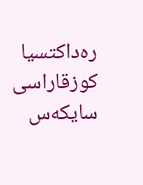رەداكتسيا كوزقاراسى سايكەس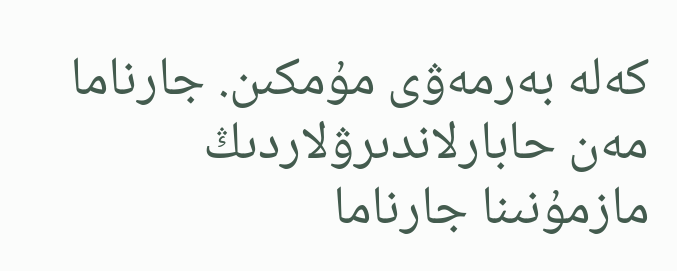كەلە بەرمەۋى مۇمكىن. جارناما مەن حابارلاندىرۋلاردىڭ مازمۇنىنا جارناما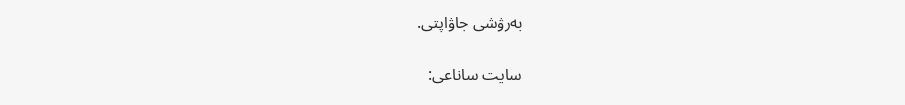بەرۋشى جاۋاپتى.

سايت ساناعى: